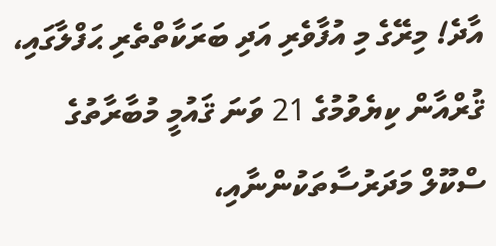އާދެ! މިރޭގެ މި އުފާވެރި އަދި ބަރަކާތްތެރި ޙަފްލާގައި، ޤުރްއާން ކިޔެވުމުގެ 21 ވަނަ ޤައުމީ މުބާރާތުގެ ސްކޫލް މަދަރުސާތަކުންނާއި،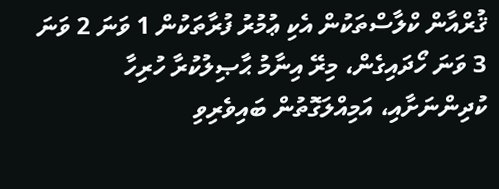ޤުރްއާން ކްލާސްތަކުން އެކި ޢުމުރު ފުރާތަކުން 1 ވަނަ 2 ވަނަ 3 ވަނަ ހޯދައިގެން، މިރޭ އިނާމު ޙާޞިލުކުރާ ހުރިހާ ކުދިންނަށާއި، އަމިއްލަގޮތުން ބައިވެރިވި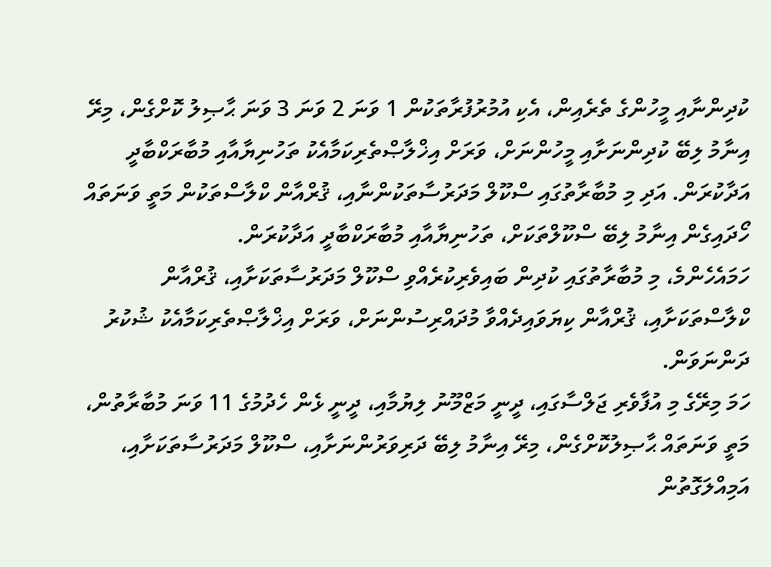ކުދިންނާއި މީހުންގެ ތެރެއިން، އެކި އުމުރުފުރާތަކުން 1 ވަނަ 2 ވަނަ 3 ވަނަ ޙާޞިލު ކޮށްގެން، މިރޭ އިނާމު ލިބޭ ކުދިންނަށާއި މީހުންނަށް، ވަރަށް އިޚްލާޞްތެރިކަމާއެކު ތަހުނިޔާއާއި މުބާރަކްބާދީ އަދާކުރަން. އަދި މި މުބާރާތުގައި ސްކޫލް މަދަރުސާތަކުންނާއި، ޤުރްއާން ކްލާސްތަކުން މަތީ ވަނަތައް ހޯދައިގެން އިނާމު ލިބޭ ސްކޫލްތަކަށް، ތަހުނިޔާއާއި މުބާރަކްބާދީ އަދާކުރަން.
ހަމައެހެންމެ، މި މުބާރާތުގައި ކުދިން ބައިވެރިކުރެއްވި ސްކޫލް މަދަރުސާތަކަށާއި، ޤުރްއާން ކްލާސްތަކަށާއި، ޤުރްއާން ކިޔަވައިދެއްވާ މުދައްރިސުންނަށް، ވަރަށް އިޚްލާޞްތެރިކަމާއެކު ޝުކުރު ދަންނަވަން.
ހަމަ މިރޭގެ މި އުފާވެރި ޖަލްސާގައި، ދީނީ މަޒްމޫނު ލިޔުމާއި، ދީނީ ޅެން ހެދުމުގެ 11 ވަނަ މުބާރާތުން، މަތީ ވަނަތައް ޙާޞިލުކޮށްގެން، މިރޭ އިނާމު ލިބޭ ދަރިވަރުންނަށާއި، ސްކޫލް މަދަރުސާތަކަށާއި، އަމިއްލަގޮތުން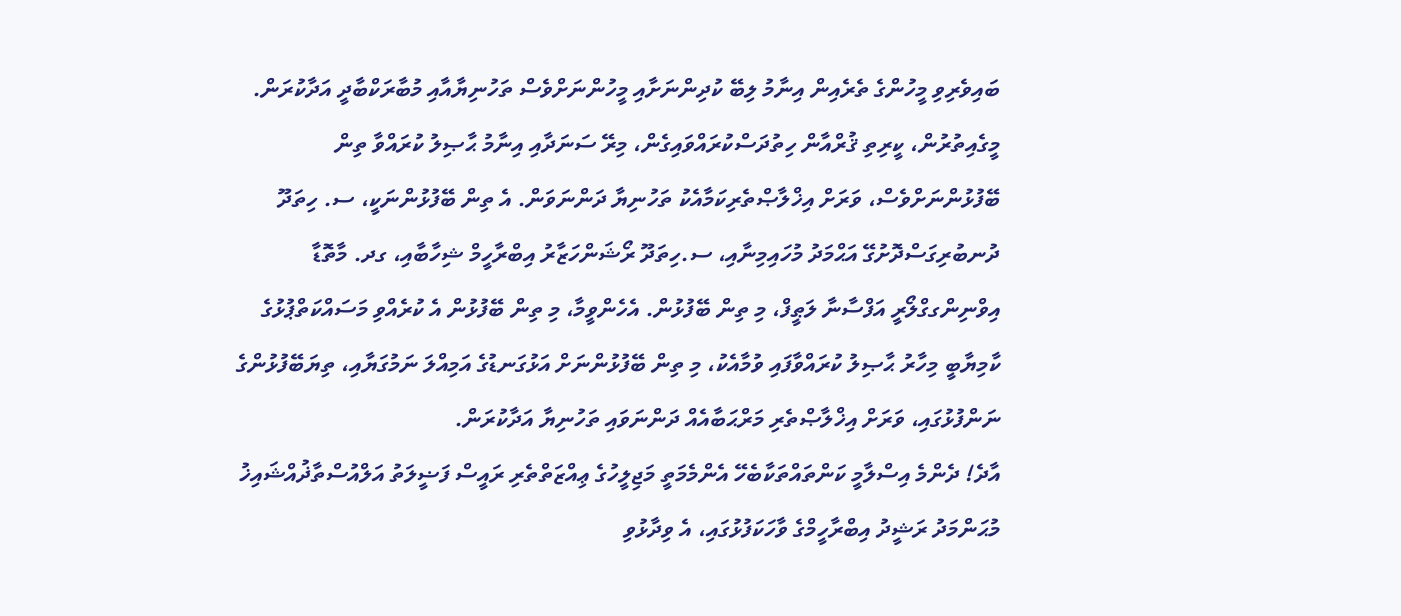ބައިވެރިވި މީހުންގެ ތެރެއިން އިނާމު ލިބޭ ކުދިންނަށާއި މީހުންނަށްވެސް ތަހުނިޔާއާއި މުބާރަކްބާދީ އަދާކުރަން.
މީގެއިތުރުން، ކީރިތި ޤުރްއާން ހިތުދަސްކުރައްވައިގެން، މިރޭ ސަނަދާއި އިނާމު ޙާޞިލު ކުރައްވާ ތިން ބޭފުޅުންނަށްވެސް، ވަރަށް އިޚްލާޞްތެރިކަމާއެކު ތަހުނިޔާ ދަންނަވަން. އެ ތިން ބޭފުޅުންނަކީ، ސ. ހިތަދޫ ދުނބުރިގަސްދޮށުގޭ އަޙްމަދު މުހައިމިނާއި، ސ.ހިތަދޫ ރޯޝަންހަޒާރު އިބްރާހީމް ޝިހާބާއި، ގދ. މާތޮޑާ އިވްނިންގގްލޯރީ އަފްސާނާ ލަޠީފް، މި ތިން ބޭފުޅުން. އެހެންވީމާ، މި ތިން ބޭފުޅުން އެ ކުރެއްވި މަސައްކަތްޕުޅުގެ ކާމިޔާބީ މިހާރު ޙާޞިލު ކުރައްވާފައި ވުމާއެކު، މި ތިން ބޭފުޅުންނަށް އަޅުގަނޑުގެ އަމިއްލަ ނަމުގަޔާއި، ތިޔަބޭފުޅުންގެ ނަންފުޅުގައި، ވަރަށް އިޚްލާޞްތެރި މަރްޙަބާއެއް ދަންނަވައި ތަހުނިޔާ އަދާކުރަން.
އާދެ! ދެންމެ އިސްލާމީ ކަންތައްތަކާބެހޭ އެންމެމަތީ މަޖިލީހުގެ ޢިއްޒަތްތެރި ރައީސް ފަޟީލަތު އަލްއުސްތާޛުއްޝައިޚު މުޙަންމަދު ރަޝީދު އިބްރާހީމްގެ ވާހަކަފުޅުގައި، އެ ވިދާޅުވި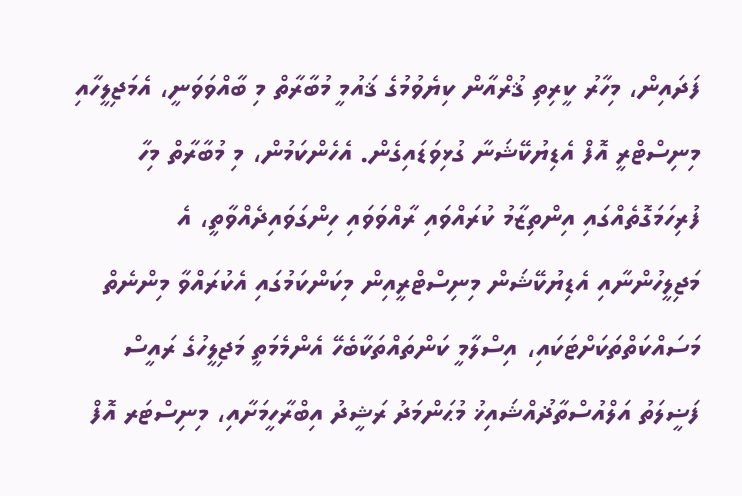ފަދައިން، މިހާރު ކީރިތި ޤުރްއާން ކިޔެވުމުގެ ޤައުމީ މުބާރާތް މި ބާއްވަވަނީ، އެމަޖިލީހާއި މިނިސްޓްރީ އޮފް އެޑިޔުކޭޝަނާ ގުޅިވަޑައިގެން. އެހެންކަމުން، މި މުބާރާތް މިހާ ފުރިހަމަގޮތެއްގައި އިންތިޒާމު ކުރައްވައި ރާއްވަވައި ހިންގަވައިދެއްވާތީ، އެ މަޖިލީހުންނާއި އެޑިޔުކޭޝަން މިނިސްޓްރީއިން މިކަންކަމުގައި އެކުރައްވާ މިންނެތް މަސައްކަތްތަކަށްޓަކައި، އިސްލާމީ ކަންތައްތަކާބެހޭ އެންމެމަތީ މަޖިލީހުގެ ރައީސް ފަޟީލަތު އަލްއުސްތާޛުއްޝައިޚު މުޙަންމަދު ރަޝީދު އިބްރާހީމަށާއި، މިނިސްޓަރ އޮފް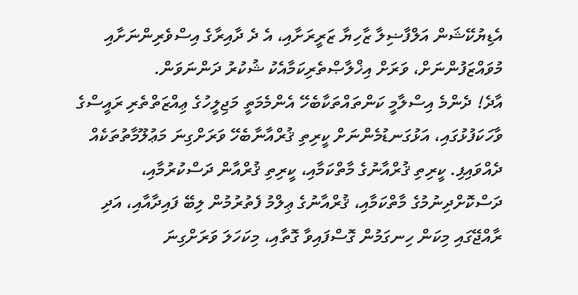އެޑިޔުކޭޝަން އަލްފާޟިލާ ޒާހިޔާ ޒަރީރަށާއި، އެ ދެ ދާއިރާގެ އިސްވެރިންނަށާއި މުވައްޒަފުންނަށް، ވަރަށް އިޚްލާޞްތެރިކަމާއެކު ޝުކުރު ދަންނަވަން.
އާދެ! ދެންމެ އިސްލާމީ ކަންތައްތަކާބެހޭ އެންމެމަތީ މަޖިލީހުގެ ޢިއްޒަތްތެރި ރައީސްގެ ވާހަކަފުޅުގައި، އަޅުގަނޑުމެންނަށް ކީރިތި ޤުރްއާނާބެހޭ ވަރަށްގިނަ މަޢުލޫމާތުތަކެއް ދެއްވައިފި. ކީރިތި ޤުރްއާނުގެ މާތްކަމާއި، ކީރިތި ޤުރްއާން ދަސްކުރުމާއި، ދަސްކޮށްދިނުމުގެ މާތްކަމާއި، ޤުރްއާނުގެ ޢިލްމު ފެތުރުމުން ލިބޭ ފައިދާއާއި، އަދި ރާއްޖޭގައި މިކަން ހިނގަމުން ގޮސްފައިވާ ގޮތާއި، މިކަހަލަ ވަރަށްގިނަ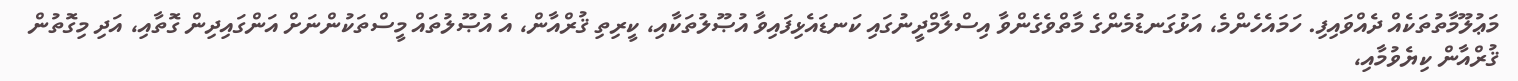މަޢުލޫމާތުތަކެއް ދެއްވައިފި. ހަމައެހެންމެ، އަޅުގަނޑުމެންގެ މާތްވެގެންވާ އިސްލާމްދީނުގައި ކަނޑައެޅިފައިވާ އުޞޫލުތަކާއި، ކީރިތި ޤުރްއާން، އެ އުޞޫލުތައް މީސްތަކުންނަށް އަންގައިދިން ގޮތާއި، އަދި މިގޮތުން ޤުރްއާން ކިޔެވުމާއި،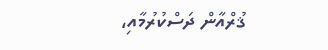ޤުރްއާން ދަސްކުރުމާއި،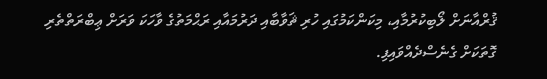ޤުރްއާނަށް ލޯބިކުރުމާއި، މިކަންކަމުގައި ހުރި ޘަވާބާއި ދަރުމައާއި ރަޙްމަތުގެ ވާހަކަ ވަރަށް ޢިބްރަތްތެރި ގޮތަކަށް ގެނެސްދެއްވައިފި.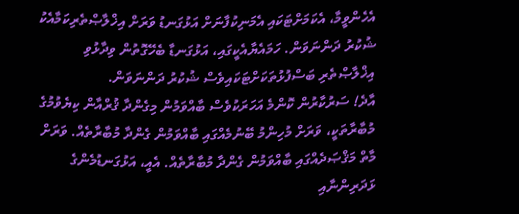އެހެންވީމާ، އެކަމަށްޓަކައި އެމަނިކުފާނަށް އަޅުގަނޑު ވަރަށް އިޚްލާޞްތެރިކަމާއެކު ޝުކުރު ދަންނަވަން. ހަމައެޔާއެކީގައި، އަޅުގަނޑާ ބެހޭގޮތުން ވިދާޅުވި އިޚްލާޞްތެރި ބަސްފުޅުތަކަށްޓަކައިވެސް ޝުކުރު ދަންނަވަން.
އާދެ! ސަރުކާރުން ކޮންމެ އަހަރަކުވެސް ބާއްވަމުން މިގެންދާ ޤުރްއާން ކިޔެވުމުގެ މުބާރާތަކީ، ވަރަށް މުހިންމު ބޭނުމެއްގައި ބާއްވަމުން ގެންދާ މުބާރާތެއް. ވަރަށް މާތް މަޤްޞަދެއްގައި ބާއްވަމުން ގެންދާ މުބާރާތެއް. އެއީ، އަޅުގަނޑުމެންގެ ޅަދަރިންނާއި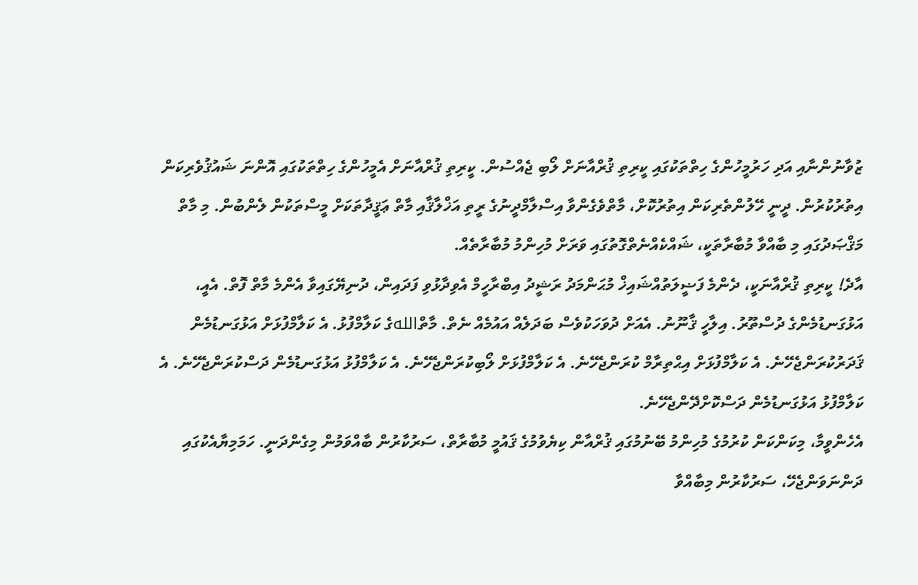ޒުވާނުންނާއި އަދި ހަރުމީހުންގެ ހިތްތަކުގައި ކީރިތި ޤުރްއާނަށް ލޯބި ޖެއްސުން. ކީރިތި ޤުރްއާނަށް އެމީހުންގެ ހިތްތަކުގައި އޮންނަ ޝައުޤުވެރިކަން އިތުރުކުރުން. ދީނީ ހޭލުންތެރިކަން އިތުރުކޮށް، މާތްވެގެންވާ އިސްލާމްދީނުގެ ރީތި އަޚްލާޤާއި މާތް ޢަޤީދާތަކަށް މީސްތަކުން ލެންބުން. މި މާތް މަޤްޞަދުގައި މި ބާއްވާ މުބާރާތަކީ، ޝައްކެއްނެތްގޮތުގައި ވަރަށް މުހިންމު މުބާރާތެއް.
އާދެ! ކީރިތި ޤުރްއާނަކީ، ދެންމެ ފަޟީލަތުއްޝައިޚް މުޙަންމަދު ރަޝީދު އިބްރާހީމް އެވިދާޅުވި ފަދައިން، ދުނިޔޭގައިވާ އެންމެ މާތް ފޮތް. އެއީ، އަޅުގަނޑުމެންގެ ދުސްތޫރު. އިލާހީ ޤާނޫނު. އެއަށް ދުވަހަކުވެސް ބަދަލެއް އައުމެއް ނެތް. މާތްاللهގެ ކަލާމްފުޅު. އެ ކަލާމްފުޅަށް އަޅުގަނޑުމެން ޤަދަރުކުރަންޖެހޭނެ. އެ ކަލާމްފުޅަށް އިޙްތިރާމް ކުރަންޖެހޭނެ. އެ ކަލާމްފުޅަށް ލޯބިކުރަންޖެހޭނެ. އެ ކަލާމްފުޅު އަޅުގަނޑުމެން ދަސްކުރަންޖެހޭނެ. އެ ކަލާމްފުޅު އަޅުގަނޑުމެން ދަސްކޮށްދޭންޖެހޭނެ.
އެހެންވީމާ، މިކަންކަން ކުރުމުގެ މުހިންމު ބޭނުމުގައި ޤުރްއާން ކިޔެވުމުގެ ޤައުމީ މުބާރާތް، ސަރުކާރުން ބާއްވަމުން މިގެންދަނީ. ހަމަމިޔާއެކުގައި ދަންނަވަންޖެހޭ، ސަރުކާރުން މިބާއްވާ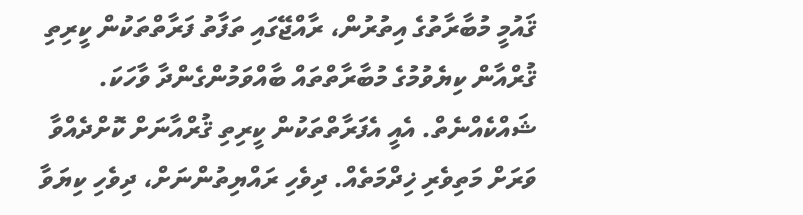ޤައުމީ މުބާރާތުގެ އިތުރުން، ރާއްޖޭގައި ތަފާތު ފަރާތްތަކުން ކީރިތި ޤުރްއާން ކިޔެވުމުގެ މުބާރާތްތައް ބާއްވަމުންގެންދާ ވާހަކަ. ޝައްކެއްނެތް. އެއީ އެފަރާތްތަކުން ކީރިތި ޤުރްއާނަށް ކޮށްދެއްވާ ވަރަށް މަތިވެރި ޚިދްމަތެއް. ދިވެހި ރައްޔިތުންނަށް، ދިވެހި ކިޔަވާ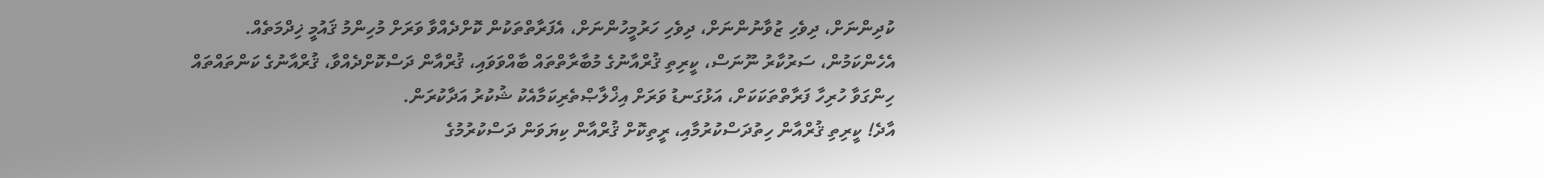ކުދިންނަށް، ދިވެހި ޒުވާނުންނަށް، ދިވެހި ހަރުމީހުންނަށް، އެފަރާތްތަކުން ކޮށްދެއްވާ ވަރަށް މުހިންމު ޤައުމީ ޚިދްމަތެއް. އެހެންކަމުން، ސަރުކާރު ނޫނަސް، ކީރިތި ޤުރްއާނުގެ މުބާރާތްތައް ބާއްވަވައި، ޤުރްއާން ދަސްކޮށްދެއްވާ، ޤުރްއާނުގެ ކަންތައްތައް ހިންގަވާ ހުރިހާ ފަރާތްތަކަކަށް، އަޅުގަނޑު ވަރަށް އިޚްލާޞްތެރިކަމާއެކު ޝުކުރު އަދާކުރަން.
އާދެ! ކީރިތި ޤުރްއާން ހިތުދަސްކުރުމާއި، ރީތިކޮށް ޤުރްއާން ކިޔަވަން ދަސްކުރުމުގެ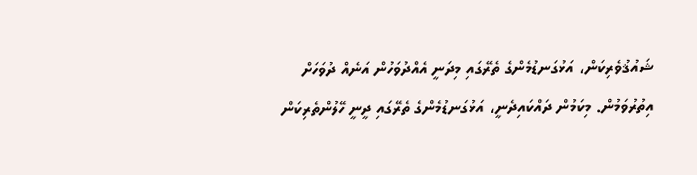ޝައުޤުވެރިކަން، އަޅުގަނޑުމެންގެ ތެރޭގައި މިދަނީ އެއްދުވަހުން އަނެއް ދުވަހަށް އިތުރުވަމުން. މިކަމުން ދައްކައިދެނީ، އަޅުގަނޑުމެންގެ ތެރޭގައި ދީނީ ހޭލުންތެރިކަން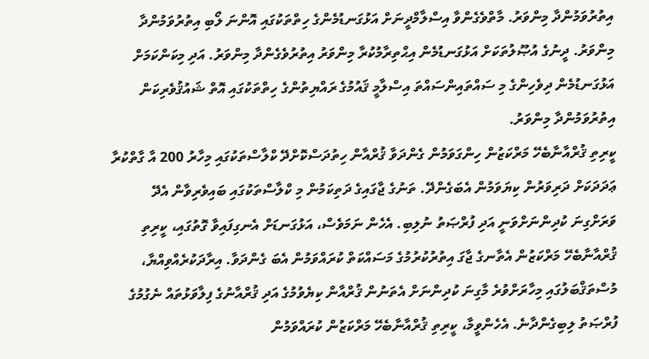އިތުރުވަމުންދާ މިންވަރު. މާތްވެގެންވާ އިސްލާމްދީނަށް އަޅުގަނޑުމެންގެ ހިތްތަކުގައި އޮންނަ ލޯބި އިތުރުވަމުންދާ މިންވަރު. ދީނުގެ އުޞޫލުތަކަށް އަޅުގަނޑުމެން އިޙްތިރާމުކުރާ މިންވަރު އިތުރުވެގެންދާ މިންވަރު. އަދި މިކަންކަމަށް އަޅުގަނޑުމެން ދިވެހިންގެ މި ސައްތައިންސައްތަ އިސްލާމީ ޤައުމުގެ ރައްޔިތުންގެ ހިތްތަކުގައި އޮތް ޝައުޤުވެރިކަން އިތުރުވަމުންދާ މިންވަރު.
ކީރިތި ޤުރްއާނާބެހޭ މަރްކަޒުން ހިންގަވަމުން ގެންދަވާ ޤުރްއާން ހިތުދަސްކޮށްދޭ ކްލާސްތަކުގައި މިހާރު 200 އާ ގާތްކުރާ ޢަދަދަކަށް ދަރިވަރުން ކިޔަވަމުން އެބަގެންދޭ. ތަނުގެ ޖާގައިގެ ދަތިކަމުން މި ކްލާސްތަކުގައި ބައިވެރިވާން އެދޭ ވަރަށްގިނަ ކުދިންނަށްވަނީ އަދި ފުރްޞަތު ނުލިބި. އެހެން ނަމަވެސް، އަޅުގަނޑަށް އެނގިފައިވާ ގޮތުގައި، ކީރިތި ޤުރްއާނާބެހޭ މަރްކަޒުން އެތާނގެ ޖާގަ އިތުރުކުރުމުގެ މަސައްކަތް ކުރައްވަމުން އެބަ ގެންދަވާ. އިރާދަކުރެއްވިއްޔާ، މުސްތަޤްބަލުގައި މިހާރަށްވުރެ މާގިނަ ކުދިންނަށް އެތަނުން ޤުރްއާން ކިޔެވުމުގެ އަދި ޤުރްއާނުގެ ފިލާވަޅުތައް ނެގުމުގެ ފުރްޞަތު ލިބިގެންދާނެ. އެހެންވީމާ، ކީރިތި ޤުރްއާނާބެހޭ މަރްކަޒުން ކުރައްވަމުން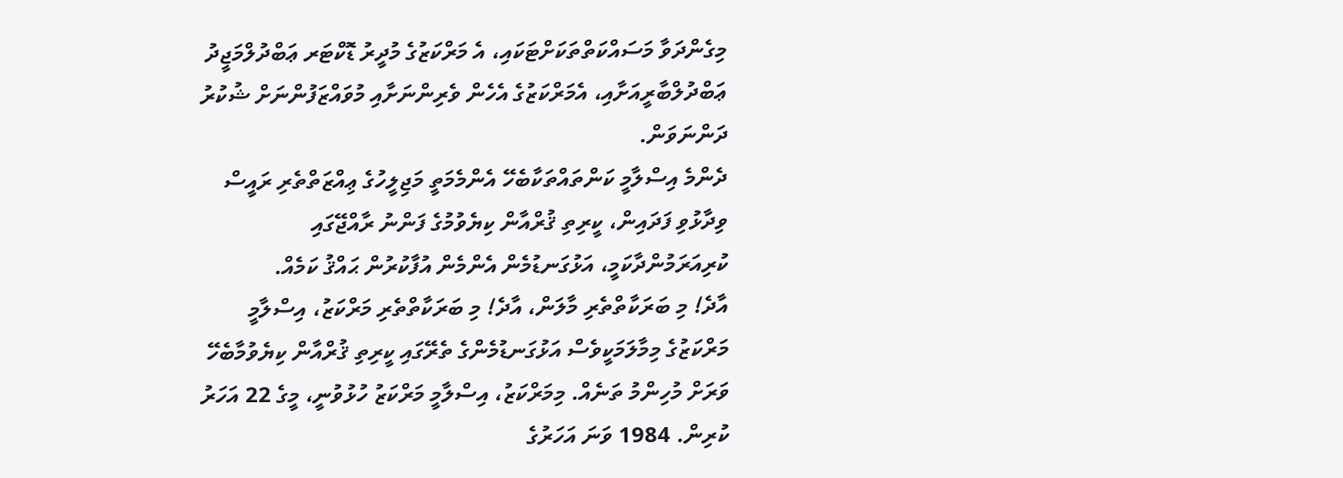މިގެންދަވާ މަސައްކަތްތަކަށްޓަކައި، އެ މަރްކަޒުގެ މުދީރު ޑޮކްޓަރ ޢަބްދުލްމަޖީދު ޢަބްދުލްބާރީއަށާއި، އެމަރްކަޒުގެ އެހެން ވެރިންނަށާއި މުވައްޒަފުންނަށް ޝުކުރު ދަންނަވަން.
ދެންމެ އިސްލާމީ ކަންތައްތަކާބެހޭ އެންމެމަތީ މަޖިލީހުގެ ޢިއްޒަތްތެރި ރައީސް ވިދާޅުވި ފަދައިން، ކީރިތި ޤުރްއާން ކިޔެވުމުގެ ފަންނު ރާއްޖޭގައި ކުރިއަރަމުންދާކަމީ، އަޅުގަނޑުމެން އެންމެން އުފާކުރުން ޙައްޤު ކަމެއް.
އާދެ! މި ބަރަކާތްތެރި މާލަން، އާދެ! މި ބަރަކާތްތެރި މަރްކަޒު، އިސްލާމީ މަރްކަޒުގެ މިމާލަމަކީވެސް އަޅުގަނޑުމެންގެ ތެރޭގައި ކީރިތި ޤުރްއާން ކިޔެވުމާބެހޭ ވަރަށް މުހިންމު ތަނެއް. މިމަރްކަޒު، އިސްލާމީ މަރްކަޒު ހުޅުވުނީ، މީގެ 22 އަހަރު ކުރިން. 1984 ވަނަ އަހަރުގެ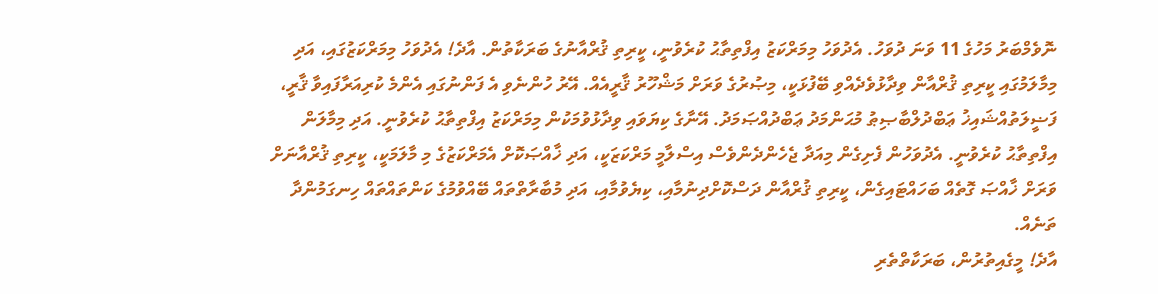ނޮވެމްބަރު މަހުގެ 11 ވަނަ ދުވަހު. އެދުވަހު މިމަރްކަޒު އިފްތިތާޙު ކުރެވުނީ، ކީރިތި ޤުރްއާނުގެ ބަރަކާތުން. އާދެ! އެދުވަހު މިމަރްކަޒުގައި، އަދި މިމާލަމުގައި ކީރިތި ޤުރްއާން ވިދާޅުވެދެއްވި ބޭފުޅަކީ، މިޞުރުގެ ވަރަށް މަޝްހޫރު ޤާރީއެއް. އޭރު ހުންނެވި އެ ފަންނުގައި އެންމެ ކުރިއަރާފައިވާ ޤާރީ، ފަޟީލަތުއްޝައިޚު ޢަބްދުލްބާޞިޠު މުޙަންމަދު ޢަބްދުއްޞަމަދު. އޭނާގެ ކިޔަވައި ވިދާޅުވުމަކުން މިމަރްކަޒު އިފްތިތާޙު ކުރެވުނީ. އަދި މިމާލަން އިފްތިތާޙު ކުރެވުނީ. އެދުވަހުން ފެށިގެން މިއަދާ ޖެހެންދެންވެސް އިސްލާމީ މަރްކަޒަކީ، އަދި ޚާއްޞަކޮށް އެމަރްކަޒުގެ މި މާލަމަކީ، ކީރިތި ޤުރްއާނަށް ވަރަށް ޚާއްޞަ ގޮތެއް ބަހައްޓައިގެން، ކީރިތި ޤުރްއާން ދަސްކޮށްދިނުމާއި، ކިޔެވުމާއި، އަދި މުބާރާތްތައް ބޭއްވުމުގެ ކަންތައްތައް ހިނގަމުންދާ ތަނެއް.
އާދެ! މީގެއިތުރުން، ބަރަކާތްތެރި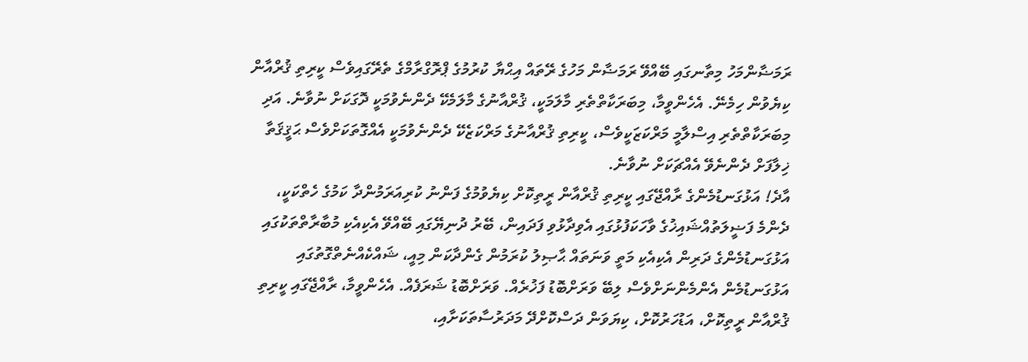ރަމަޟާންމަހު މިތާނގައި ބޭއްވޭ ރަމަޟާން މަހުގެ ރޭތައް އިޙްޔާ ކުރުމުގެ ޕްރޮގްރާމްގެ ތެރޭގައިވެސް ކީރިތި ޤުރްއާން ކިޔެވުން ހިމެނޭ. އެހެންވީމާ، މިބަރަކާތްތެރި މާލަމަކީ، ޤުރްއާނުގެ މާލަމެކޭ ދެންނެވުމަކީ ދޮގަކަށް ނުވާނެ. އަދި މިބަރަކާތްތެރި އިސްލާމީ މަރްކަޒަކީވެސް، ކީރިތި ޤުރްއާނުގެ މަރްކަޒެކޭ ދެންނެވުމަކީ އެއްގޮތަކަށްވެސް ޙަޤީޤަތާ ޚިލާފަށް ދެންނެވޭ އެއްޗަކަށް ނުވާނެ.
އާދެ! އަޅުގަނޑުމެންގެ ރާއްޖޭގައި ކީރިތި ޤުރްއާން ރީތިކޮށް ކިޔެވުމުގެ ފަންނު ކުރިއަރަމުންދާ ކަމުގެ ހެތްކަކީ، ދެންމެ ފަޟީލަތުއްޝައިޚުގެ ވާހަކަފުޅުގައި އެވިދާޅުވި ފަދައިން، ބޭރު ދުނިޔޭގައި ބޭއްވޭ އެކިއެކި މުބާރާތްތަކުގައި އަޅުގަނޑުމެންގެ ދަރިން އެކިއެކި މަތީ ވަނަތައް ޙާޞިލު ކުރަމުން ގެންދާކަން މިއީ، ޝައްކެއްނެތްގޮތުގައި އަޅުގަނޑުމެން އެންމެންނަށްވެސް ލިބޭ ވަރަށްބޮޑު ފަޚުރެއް. ވަރަށްބޮޑު ޝަރަފެއް. އެހެންވީމާ، ރާއްޖޭގައި ކީރިތި ޤުރްއާން ރީތިކޮށް، އަޑުހަރުކޮށް، ކިޔަވަން ދަސްކޮށްދޭ މަދަރުސާތަކަށާއި،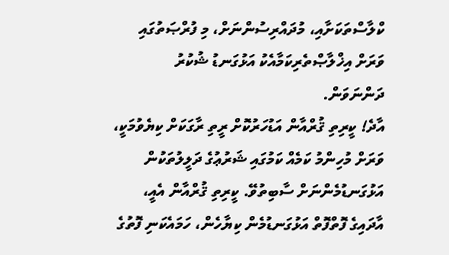ކްލާސްތަކަށާއި، މުދައްރިސުންނަށް، މި ފުރްޞަތުގައި ވަރަށް އިޚްލާޞްތެރިކަމާއެކު އަޅުގަނޑު ޝުކުރު ދަންނަވަން.
އާދެ! ކީރިތި ޤުރްއާން އަޑުހަރުކޮށް ރީތި ރާގަކަށް ކިޔެވުމަކީ، ވަރަށް މުހިންމު ކަމެއް ކަމުގައި ޝަރުޢުގެ ދަލީލުތަކުން އަޅުގަނޑުމެންނަށް ސާބިތުވޭ. ކީރިތި ޤުރްއާން އެއީ، އާދައިގެ ފޮތްފޮތް އަޅުގަނޑުމެން ކިޔާހެން، ހަމައެކަނި ފޮތުގެ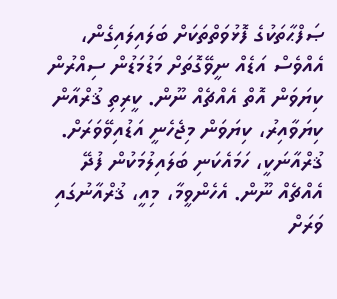ޞަފްޙާތަކުގެ ފޮޅުވަތްތަކަށް ބަލައިލައިގެން، އެއްވެސް އަޑެއް ނީވޭގޮތަށް މަޑުމަޑުން ސިއްރުން ކިޔަވަން އޮތް އެއްޗެއް ނޫން. ކީރިތި ޤުރްއާން ކިޔަވާއިރު، ކިޔަވަން މިޖެހެނީ އަޑުއިވޭވަރަށް. ޤުރްއާނަކީ، ހަމައެކަނި ބަލައިލުމަކުން ފުދޭ އެއްޗެއް ނޫން. އެހެންވީމާ، މިއީ، ޤުރްއާނުގައި ވަރަށް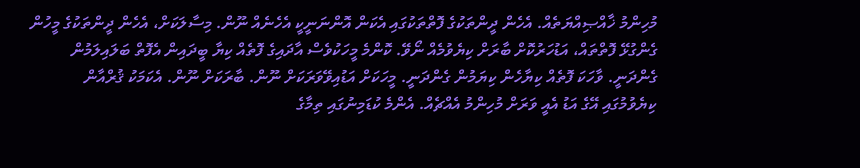މުހިންމު ޚާއްޞިއްޔަތެއް. އެހެން ދީންތަކުގެ ފޮތްތަކުގައި އެކަން އޮންނަނީކީ އެހެނެއް ނޫން. މިސާލަކަށް، އެހެން ދީންތަކުގެ މީހުން ގެންގުޅޭ ފޮތްތައް، އަޑުހަރުކޮށް ބާރަށް ކިޔެވުމެއް ނޯވޭ. ކޮންމެ މީހަކުވެސް އާދައިގެ ފޮތެއް ކިޔާ ބީދައިން އެފޮތް ބަލައިލަމުން ގެންދަނީ. ވާހަކަ ފޮތެއް ކިޔާހެން ކިޔަމުން ގެންދަނީ. މީހަކަށް އަޑުއިވޭވަރަކަށް ނޫން. ބާރަކަށް ނޫން. އެކަމަކު ޤުރްއާން ކިޔެވުމުގައި އޭގެ އަޑު އެއީ ވަރަށް މުހިންމު އެއްޗެއް. އެންމެ ކުޑަމިނުގައި ތިމާގެ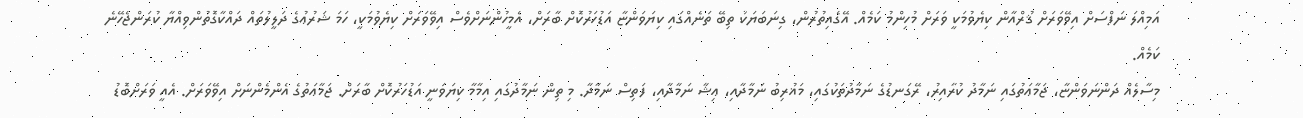އަމިއްލަ ނަފްސަށް އިވޭވަރަށް ޤުރްއާން ކިޔެވުމަކީ ވަރަށް މުހިންމު ކަމެއް. އޭގެއިތުރުން، ގިނަބަޔަކު ތިބޭ ތަނެއްގައި ކިޔަވަންޏާ އަޑުހަރުކޮށް ބާރަށް، އެމީހުންނަށްވެސް އިވޭވަރަށް ކިޔެވުމަކީ، ހަމަ ޝަރުޢުގެ ދަލީލުތައް ދައްކާގޮތުންވިއްޔާ ކުރަންޖެހޭނެ ކަމެއް.
މިސާލެއް ދަންނަވަންޏާ، ޖަމާޢަތުގައި ނަމާދު ކުރާއިރު، ރޭގަނޑުގެ ނަމާދުތަކުގައި، މަޣުރިބު ނަމާދާއި، ޢިޝާ ނަމާދާއި، ފަތިސް ނަމާދާ. މި ތިން ނަމާދުގައި އިމާމާ ކިޔަވަނީ އަޑުހަރުކޮށް ބާރަށް. ޖަމާޢަތުގެ އެންމެންނަށް އިވޭވަރަށް. އެއީ ވަރަށްބޮޑު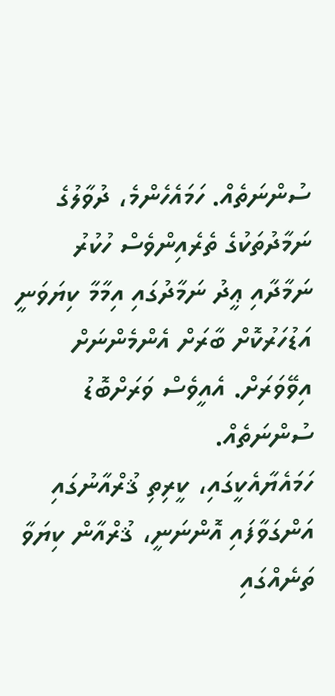ސުންނަތެއް. ހަމައެހެންމެ، ދުވާލުގެ ނަމާދުތަކުގެ ތެރެއިންވެސް ހުކުރު ނަމާދާއި ޢީދު ނަމާދުގައި އިމާމާ ކިޔަވަނީ އަޑުހަރުކޮށް ބާރަށް އެންމެންނަށް އިވޭވަރަށް. އެއީވެސް ވަރަށްބޮޑު ސުންނަތެއް.
ހަމައެޔާއެކީގައި، ކީރިތި ޤުރްއާނުގައި އަންގަވާފައި އޮންނަނީ، ޤުރްއާން ކިޔަވާ ތަނެއްގައި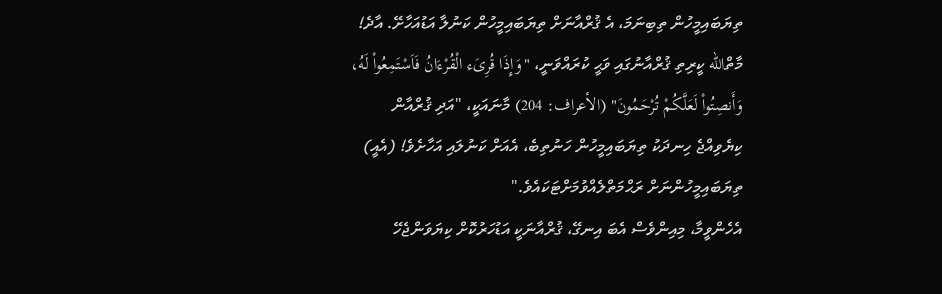ތިޔަބައިމީހުން ތިބިނަމަ، އެ ޤުރްއާނަށް ތިޔަބައިމީހުން ކަނުލާ އަޑުއަހާށޭ. އާދެ! މާތްالله ކީރިތި ޤުރްއާނުގައި ވަޙީ ކުރައްވަނީ، "وَإِذَا قُرِىَء الْقُرْءَانُ فَاَسْتَمِعُواْ لَهُ، وَأَنصِتُواْ لَعَلَّكُمْ تُرْحَمُونَ" (الأعراف: 204) މާނައަކީ، "އަދި ޤުރްއާން ކިޔެވިއްޖެ ހިނދަކު ތިޔަބައިމީހުން ހަނުތިބެ، އެއަށް ކަނުލައި އަހާށެވެ! (އެއީ) ތިޔަބައިމީހުންނަށް ރަޙްމަތްލެއްވުމަށްޓަކައެވެ."
އެހެންވީމާ، މިއިންވެސް އެބަ އިނގޭ، ޤުރްއާނަކީ އަޑުހަރުކޮށް ކިޔަވަންޖެހޭ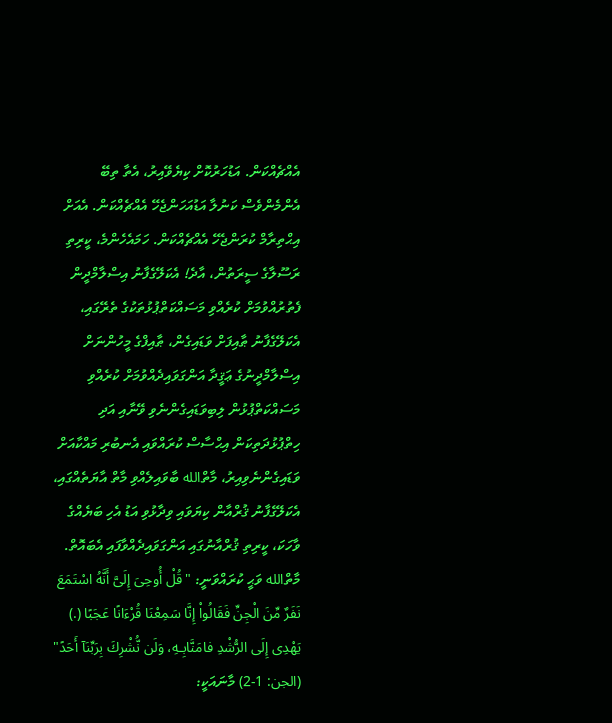އެއްޗެއްކަން. އަޑުހަރުކޮށް ކިޔެވޭއިރު، އެތާ ތިބޭ އެންމެންވެސް ކަނުލާ އަޑުއަހަންޖެހޭ އެއްޗެއްކަން. އެއަށް އިޙްތިރާމް ކުރަންޖެހޭ އެއްޗެއްކަން. ހަމައެހެންމެ، ކީރިތި ރަސޫލާގެ ސީރަތުން، އާދެ! އެކަލޭގެފާނު އިސްލާމްދީން ފެތުރުއްވުމަށް ކުރެއްވި މަސައްކަތްޕުޅުތަކުގެ ތެރޭގައި، އެކަލޭގެފާނު ޠާއިފަށް ވަޑައިގެން، ޠާއިފްގެ މީހުންނަށް އިސްލާމްދީނުގެ ޢަޤީދާ އަންގަވައިދެއްވުމަށް ކުރެއްވި މަސައްކަތްޕުޅުން ލިބިވަޑައިގެންނެވި ވޭނާއި އަދި ހިތްޕުޅުދަތިކަން އިޙްސާސް ކުރައްވައި އެނބުރި މައްކާއަށް ވަޑައިގެންނެވިއިރު، މާތްالله ބާވައިލެއްވި މާތް އާޔަތެއްގައި، އެކަލޭގެފާނު ޤުރްއާން ކިޔަވައި ވިދާޅުވި އަޑު އެހި ބަޔެއްގެ ވާހަކަ، ކީރިތި ޤުރްއާނުގައި އަންގަވައިދެއްވާފައި އެބައޮތް.
މާތްالله ވަޙީ ކުރައްވަނީ: "قُلْ أُوحِىَ إِلَىَّ أَنَّهُ اسْتَمَعَ نَفَرٌ مِّنَ الْجِنِّ فَقَالُواْ إِنَّا سَمِعْنَا قُرْءَانًا عَجَبًا (.) يَهْدِى إِلَى الرُّشْدِ فامَنَّابِـهِ، وَلَن نُّشْرِكَ بِرَبِّنَآ أَحَدً" (الجن: 1-2) މާނައަކީ: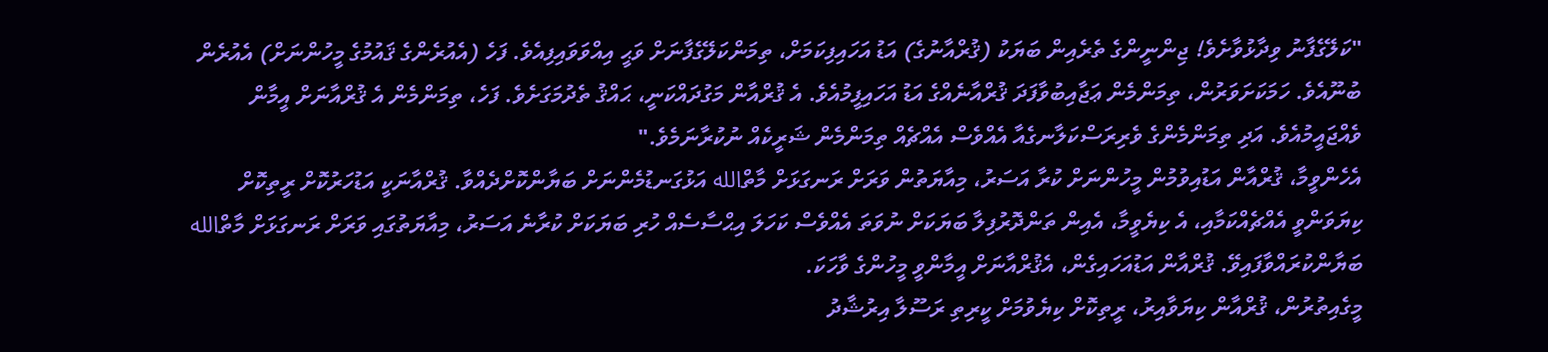"ކަލޭގެފާނު ވިދާޅުވާށެވެ! ޖިންނީންގެ ތެރެއިން ބަޔަކު (ޤުރްއާނުގެ) އަޑު އަހައިފިކަމަށް، ތިމަންކަލޭގެފާނަށް ވަޙީ އިއްވަވައިފިއެވެ. ފަހެ (އެއުރެންގެ ޤައުމުގެ މީހުންނަށް) އެއުރެން ބުނޫއެވެ. ހަމަކަށަވަރުން، ތިމަންމެން ޢަޖާއިބުވާފަދަ ޤުރްއާނެއްގެ އަޑު އަހައިފީމުއެވެ. އެ ޤުރްއާން މަގުދައްކަނީ، ޙައްޤު ތެދުމަގަށެވެ. ފަހެ، ތިމަންމެން އެ ޤުރްއާނަށް އީމާން ވެއްޖައީމުއެވެ. އަދި ތިމަންމެންގެ ވެރިރަސްކަލާނގެއާ އެއްވެސް އެއްޗެއް ތިމަންމެން ޝަރީކެއް ނުކުރާނަމެވެ."
އެހެންވީމާ، ޤުރްއާން އަޑުއިވުމުން މީހުންނަށް ކުރާ އަސަރު، މިއާޔަތުން ވަރަށް ރަނގަޅަށް މާތްالله އަޅުގަނޑުމެންނަށް ބަޔާންކޮށްދެއްވާ. ޤުރްއާނަކީ އަޑުހަރުކޮށް ރީތިކޮށް ކިޔަވަންވީ އެއްޗެއްކަމާއި، އެ ކިޔެވީމާ، އެއިން ތަންދޮރުފިލާ ބަޔަކަށް ނުވަތަ އެއްވެސް ކަހަލަ އިޙްސާސެއް ހުރި ބަޔަކަށް ކުރާނެ އަސަރު، މިއާޔަތުގައި ވަރަށް ރަނގަޅަށް މާތްالله ބަޔާންކުރައްވާފައިވޭ. ޤުރްއާން އަޑުއަހައިގެން، އެޤުރްއާނަށް އީމާންވީ މީހުންގެ ވާހަކަ.
މީގެއިތުރުން، ޤުރްއާން ކިޔަވާއިރު، ރީތިކޮށް ކިޔެވުމަށް ކީރިތި ރަސޫލާ އިރުޝާދު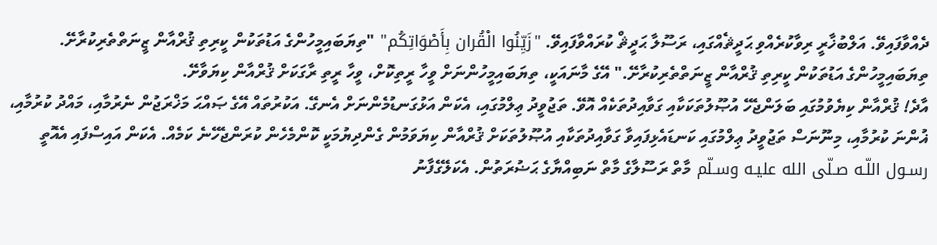ދެއްވާފައިވޭ. އަލްބުޚާރީ ރިވާކުރެއްވި ޙަދީޘެއްގައި، ރަސޫލާ ޙަދީޘް ކުރައްވާފައިވޭ. "زَيِّنُوا الْقُران بِأَصْوَاتِكُم" "ތިޔަބައިމީހުންގެ އަޑުތަކުން ކީރިތި ޤުރްއާން ޒީނަތްތެރިކުރާށޭ. ތިޔަބައިމީހުންގެ އަޑުތަކުން ކީރިތި ޤުރްއާން ޒީނަތްތެރިކުރާށޭ." އޭގެ މާނައަކީ، ތިޔަބައިމީހުންނަށް ވީހާ ރީތިކޮށް، ވީހާ ރީތި ރާގަކަށް ޤުރްއާން ކިޔަވާށޭ.
އާދެ! ޤުރްއާން ކިޔެވުމުގައި ބަލަންޖެހޭ އުޞޫލުތަކަކާއި ގަވާއިދުތަކެއް އޮވޭ. ތަޖުވީދު ޢިލްމުގައި، އެކަން އަޅުގަނޑުމެންނަށް އެނގޭ. އަކުރުތައް އޭގެ ޞައްޙަ މަޚްރަޖުން ނެރުމާއި، މައްދު ކުރުމާއި، ޣުންނަ ކުރުމާއި، މިނޫނަސް ތަޖުވީދު ޢިލްމުގައި ކަނޑައެޅިފައިވާ ގަވާއިދުތަކާއި އުޞޫލުތަކަށް ޤުރްއާން ކިޔަވަމުން ގެންދިޔުމަކީ ކޮންމެހެން ކުރަންޖެހޭނެ ކަމެއް. އެކަން އައިސްފައި އެއޮތީ رسـول اللّـه صـلّى الله عليـه وسـلّم މާތް ރަސޫލާގެ މާތް ނަބިއްޔާގެ ޙަޟުރަތުން. އެކަލޭގެފާނު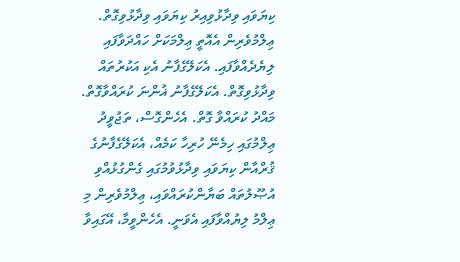ކިޔަވައި ވިދާޅުވިއިރު ކިޔަވައި ވިދާޅުވިގޮތް. ޢިލްމުވެރިން އެއޮތީ ޢިލްމަކަށް ހައްދަވާފައި ލިޔެދެއްވާފައި. އެކަލޭގެފާނު އެކި އަކުރުތައް ވިދާޅުވިގޮތް. އެކަލޭގެފާނު ޣުންނަ ކުރައްވާގޮތް. މައްދު ކުރައްވާ ގޮތް. އެހެންގޮސް، ތަޖުވީދު ޢިލްމުގައި ހިމެނޭ ހުރިހާ ކަމެއް، އެކަލޭގެފާނުގެ ޤުރްއާން ކިޔަވައި ވިދާޅުވުމުގައި ގެންގުޅުއްވި އުޞޫލުތައް ބަޔާންކުރައްވައި، ޢިލްމުވެރިން މި ޢިލްމު ލިޔުއްވާފައި އެވަނީ. އެހެންވީމާ، އޭގައިވާ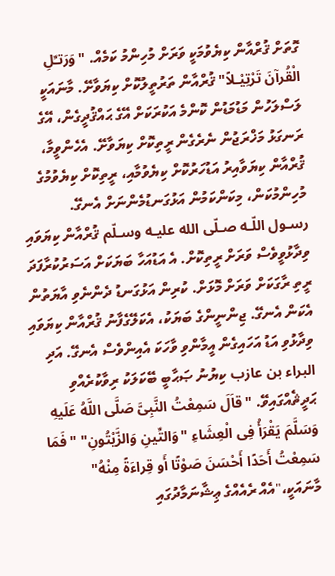ގޮތަށް ޤުރްއާން ކިޔެވުމަކީ ވަރަށް މުހިންމު ކަމެއް. "وَرَتـِّلِ الْقُرآنَ تَرْتِيْـلاً" ޤުރްއާން ތަރުތީލުކޮށް ކިޔަވާށޭ. މާނައަކީ ލަސްލަހުން މަޑުމަޑުން ކޮންމެ އަކުރަކަށް އޭގެ ޙައްޤުދީގެން، އޭގެ ރަނގަޅު މަޚްރަޖުން ނެރެގެން ރީތިކޮށް ކިޔަވާށޭ. އެހެންވީމާ، ޤުރްއާން ކިޔަވާއިރު އަޑުހަރުކޮށް ކިޔެވުމާއި، ރީތިކޮށް ކިޔެވުމުގެ މުހިންމުކަން، މިކަންކަމުން އަޅުގަނޑުމެންނަށް އެނގޭ.
رسـول اللّـه صـلّى الله عليـه وسـلّم ޤުރްއާން ކިޔަވައި ވިދާޅުވީވެސް ވަރަށް ރީތިކޮށް. އެ އަޑުއަހާ ބަޔަކަށް އަސަރުކުރާފަދަ ރީތި ރާގަކަށް ވަރަށް މޮޅަށް. ކުރިން އަޅުގަނޑު ދެންނެވި އާޔަތުން އެކަން އެނގޭ. ޖިންނީންގެ ބަޔަކު، އެކަލޭގެފާނު ޤުރްއާން ކިޔަވައި ވިދާޅުވި އަޑު އަހައިގެން އީމާންވި ވާހަކަ އެއިންވެސް އެނގޭ. އަދި البراء بن عازب ކިޔުނު ޞަޙާބީ ބޭކަލަކު ރިވާކުރެއްވި ޙަދީޘެއްގައިވޭ. "قاَلَ سَمِعْتُ النَّبِىَّ صَلَّى اللَّهُ عَلَيهِ وَسَلَّمَ يَقْرَأُ فِى الْعِشَاءِ "وَالتِّينِ وَالزَّيْتُونِ" "فَمَا سَمِعْتُ أَحَدًا أَحْسَنَ صَوْتًا أَو قِراءَةً مِنْهُ" މާނައަކީ،"އެއް ރެއެއްގެ ޢިޝާނަމާދުގައި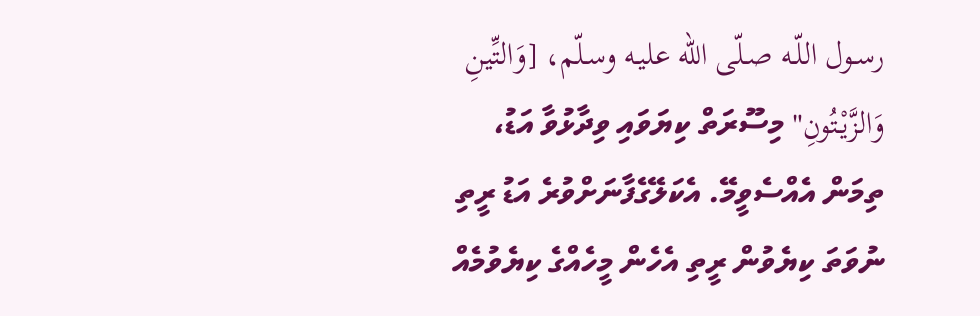رسـول اللّـه صـلّى الله عليـه وسـلّم، [وَالتِّينِ وَالزَّيْتُونِ" މިސޫރަތް ކިޔަވައި ވިދާޅުވާ އަޑު، ތިމަން އެއްސެވީމޭ. އެކަލޭގެފާނަށްވުރެ އަޑު ރީތި ނުވަތަ ކިޔެވުން ރީތި އެހެން މީހެއްގެ ކިޔެވުމެއް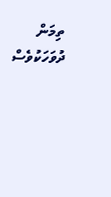ތިމަން ދުވަހަކުވެސް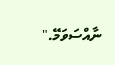ނާއްސަވަމޭ."